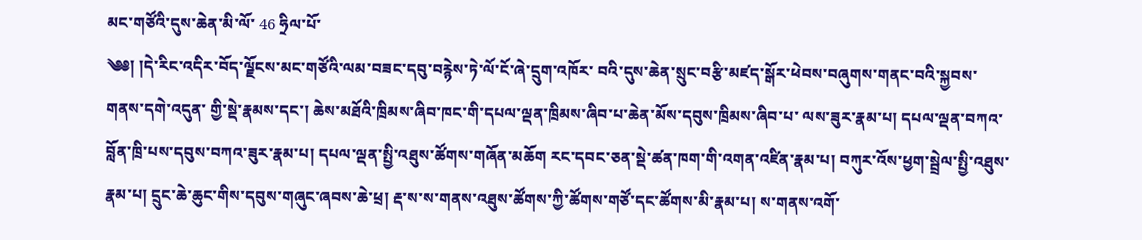མང་གཙོའི་དུས་ཆེན་མི་ལོ་ 46 ཧྲིལ་པོ་
༄༅། །དེ་རིང་འདིར་བོད་ལྗོངས་མང་གཙོའི་ལམ་བཟང་དབུ་བརྙེས་ཏེ་ལོ་ངོ་ཞེ་དྲུག་འཁོར་ བའི་དུས་ཆེན་སྲུང་བརྩི་མཛད་སྒོར་ཕེབས་བཞུགས་གནང་བའི་སྐྱབས་གནས་དགེ་འདུན་ གྱི་སྡེ་རྣམས་དང་། ཆེས་མཐོའི་ཁྲིམས་ཞིབ་ཁང་གི་དཔལ་ལྡན་ཁྲིམས་ཞིབ་པ་ཆེན་མོས་དབུས་ཁྲིམས་ཞིབ་པ་ ལས་ཟུར་རྣམ་པ། དཔལ་ལྡན་བཀའ་བློན་ཁྲི་པས་དབུས་བཀའ་ཟུར་རྣམ་པ། དཔལ་ལྡན་སྤྱི་འཐུས་ཚོགས་གཞོན་མཆོག རང་དབང་ཅན་སྡེ་ཚན་ཁག་གི་འགན་འཛིན་རྣམ་པ། བཀུར་འོས་ཕྱག་སྦྲེལ་སྤྱི་འཐུས་རྣམ་པ། དྲུང་ཆེ་ཆུང་གིས་དབུས་གཞུང་ཞབས་ཆེ་ཕྲ། རྡ་ས་ས་གནས་འཐུས་ཚོགས་ཀྱི་ཚོགས་གཙོ་དང་ཚོགས་མི་རྣམ་པ། ས་གནས་འགོ་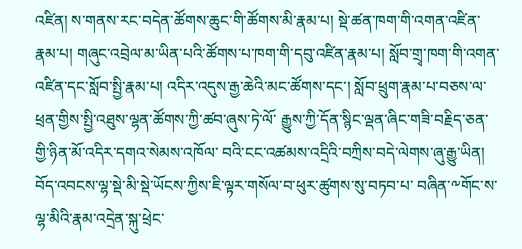འཛིན། ས་གནས་རང་བདེན་ཚོགས་ཆུང་གི་ཚོགས་མི་རྣམ་པ། སྡེ་ཚན་ཁག་གི་འགན་འཛིན་རྣམ་པ། གཞུང་འབྲེལ་མ་ཡིན་པའི་ཚོགས་པ་ཁག་གི་དབུ་འཛིན་རྣམ་པ། སློབ་གྲྭ་ཁག་གི་འགན་འཛིན་དང་སློབ་སྤྱི་རྣམ་པ། འདིར་འདུས་རྒྱ་ཆེའི་མང་ཚོགས་དང་། སློབ་ཕྲུག་རྣམ་པ་བཅས་ལ་ཕྲན་གྱིས་སྤྱི་འཐུས་ལྷན་ཚོགས་ཀྱི་ཚབ་ཞུས་ཏེ་ལོ་ རྒྱུས་ཀྱི་དོན་སྙིང་ལྡན་ཞིང་གཟི་བརྗིད་ཅན་གྱི་ཉིན་མོ་འདིར་དགའ་སེམས་འཁོལ་ བའི་ངང་འཚམས་འདྲིའི་བཀྲིས་བདེ་ལེགས་ཞུ་རྒྱུ་ཡིན།
བོད་འབངས་ལྷ་སྡེ་མི་སྡེ་ཡོངས་ཀྱིས་ཇི་ལྟར་གསོལ་བ་ཕུར་ཚུགས་སུ་བཏབ་པ་ བཞིན་༸གོང་ས་ལྷ་མིའི་རྣམ་འདྲེན་སྐུ་ཕྲེང་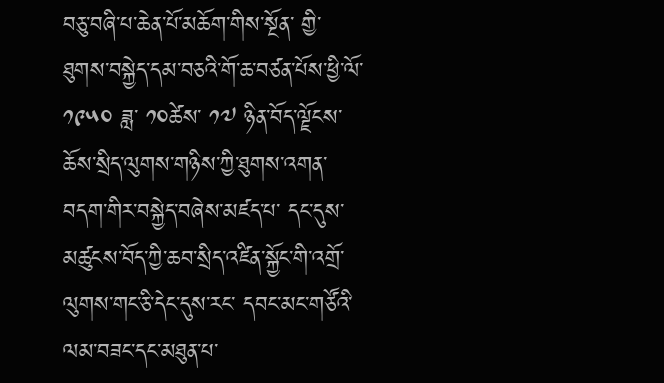བཅུ་བཞི་པ་ཆེན་པོ་མཆོག་གིས་སྔོན་ གྱི་ཐུགས་བསྐྱེད་དམ་བཅའི་གོ་ཆ་བཙན་པོས་ཕྱི་ལོ་ ༡༩༥༠ ཟླ་ ༡༠ཚེས་ ༡༧ ཉིན་བོད་ལྗོངས་ཆོས་སྲིད་ལུགས་གཉིས་ཀྱི་ཐུགས་འགན་བདག་གིར་བསྐྱེད་བཞེས་མཛད་པ་ དང་དུས་མཚུངས་བོད་ཀྱི་ཆབ་སྲིད་འཛིན་སྐྱོང་གི་འགྲོ་ལུགས་གང་ཅི་དེང་དུས་རང་ དབང་མང་གཙོའི་ལམ་བཟང་དང་མཐུན་པ་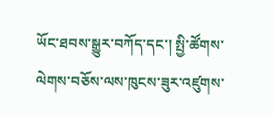ཡོང་ཐབས་སྒྱུར་བཀོད་དང་། སྤྱི་ཚོགས་ལེགས་བཅོས་ལས་ཁུངས་ཟུར་འཛུགས་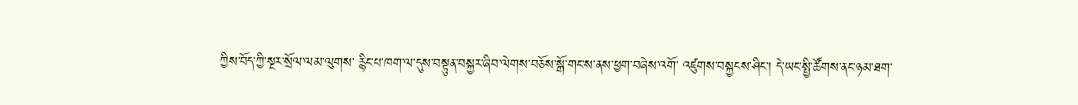ཀྱིས་བོད་ཀྱི་སྔར་སྲོལ་ལམ་ལུགས་ རྙིང་པ་ཁག་ལ་དུས་བསྟུན་བསྐྱར་ཞིབ་ལེགས་བཅོས་སྒོ་གང་ས་ནས་ཕྱག་བཞེས་འགོ་ འཛུགས་བསྐྱངས་ཤིང་། དེ་ཡང་སྤྱི་ཚོགས་ནང་ཉམ་ཐག་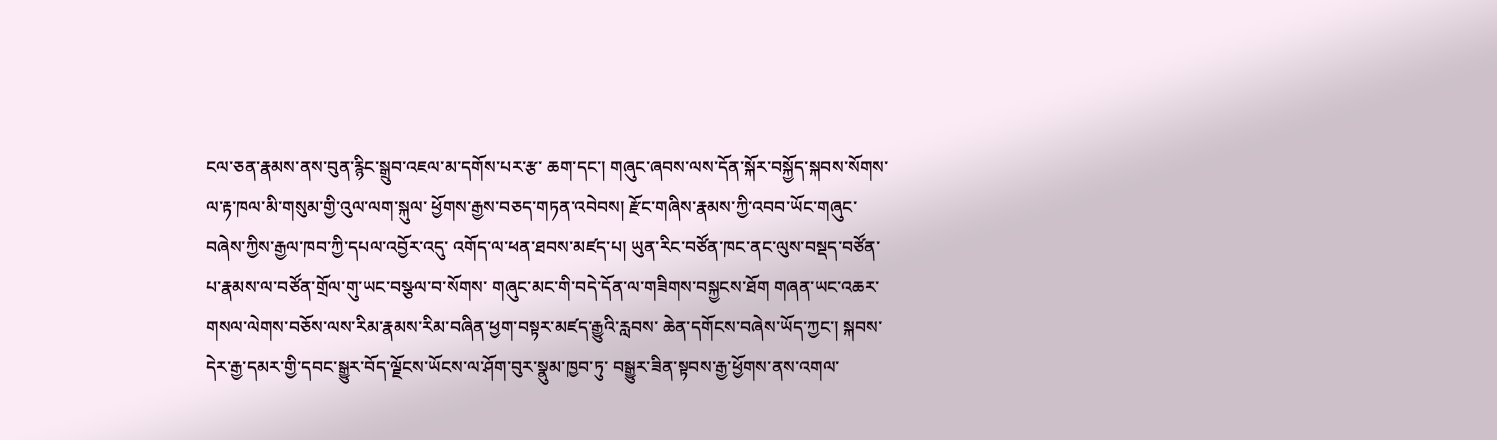ངལ་ཅན་རྣམས་ནས་བུན་རྙིང་སྒྲུབ་འཇལ་མ་དགོས་པར་རྩ་ ཆག་དང་། གཞུང་ཞབས་ལས་དོན་སྐོར་བསྐྱོད་སྐབས་སོགས་ལ་རྟ་ཁལ་མི་གསུམ་གྱི་འུལ་ལག་སྐུལ་ ཕྱོགས་རྒྱས་བཅད་གཏན་འབེབས། རྫོང་གཞིས་རྣམས་ཀྱི་འབབ་ཡོང་གཞུང་བཞེས་ཀྱིས་རྒྱལ་ཁབ་ཀྱི་དཔལ་འབྱོར་འདུ་ འགོད་ལ་ཕན་ཐབས་མཛད་པ། ཡུན་རིང་བཙོན་ཁང་ནང་ལུས་བསྡད་བཙོན་པ་རྣམས་ལ་བཙོན་གྲོལ་གུ་ཡང་བསྩལ་བ་སོགས་ གཞུང་མང་གི་བདེ་དོན་ལ་གཟིགས་བསྐྱངས་ཐོག གཞན་ཡང་འཆར་གསལ་ལེགས་བཅོས་ལས་རིམ་རྣམས་རིམ་བཞིན་ཕྱག་བསྟར་མཛད་རྒྱུའི་རླབས་ ཆེན་དགོངས་བཞེས་ཡོད་ཀྱང་། སྐབས་དེར་རྒྱ་དམར་གྱི་དབང་སྒྱུར་བོད་ལྗོངས་ཡོངས་ལ་ཤོག་བུར་སྣུམ་ཁྱབ་ཏུ་ བསྒྱུར་ཟིན་སྟབས་རྒྱ་ཕྱོགས་ནས་འགལ་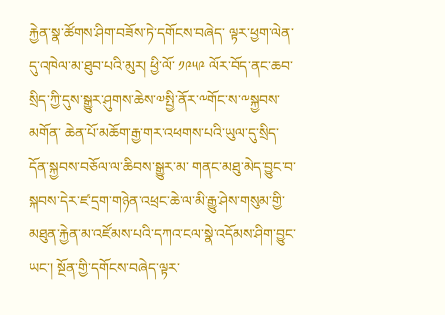རྐྱེན་སྣ་ཚོགས་ཤིག་བཟོས་ཏེ་དགོངས་བཞེད་ ལྟར་ཕྱག་ལེན་དུ་འཁེལ་མ་ཐུབ་པའི་མུར། ཕྱི་ལོ་ ༡༩༥༩ ལོར་བོད་ནང་ཆབ་སྲིད་ཀྱི་དུས་སྒྱུར་ཤུགས་ཆེས་༧སྤྱི་ནོར་༸གོང་ས་༸སྐྱབས་མགོན་ ཆེན་པོ་མཆོག་རྒྱ་གར་འཕགས་པའི་ཡུལ་དུ་སྲིད་དོན་སྐྱབས་བཅོལ་ལ་ཆིབས་སྒྱུར་མ་ གནང་མཐུ་མེད་བྱུང་བ་སྐབས་དེར་ཛ་དྲག་གཉེན་འཕྲང་ཆེ་ལ་མི་རྒྱུ་ཤེས་གསུམ་གྱི་ མཐུན་རྐྱེན་མ་འཛོམས་པའི་དཀའ་ངལ་སྣེ་འདོམས་ཤིག་བྱུང་ཡང་། སྔོན་གྱི་དགོངས་བཞེད་ལྟར་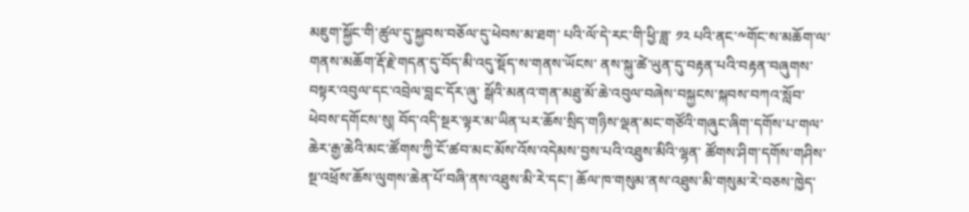མཇུག་སྐྱོང་གི་ཚུལ་དུ་སྐྱབས་བཅོལ་དུ་ཕེབས་མ་ཐག་ པའི་ལོ་དེ་རང་གི་ཕྱི་ཟླ་ ༡༢ པའི་ནང་༸གོང་ས་མཆོག་ལ་གནས་མཆོག་རྡོ་རྗེ་གདན་དུ་བོད་མི་འདུ་སྡོད་ས་གནས་ཡོངས་ ནས་སྐུ་ཚེ་ཡུན་དུ་བརྟན་པའི་བརྟན་བཞུགས་བསྟར་འབུལ་དང་འབྲེལ་བླང་དོར་ཞུ་ སྒོའི་མནའ་གན་མཐུ་མོ་ཆེ་འབུལ་བཞེས་བསྐྱངས་སྐབས་བཀའ་སློབ་ཕེབས་དགོངས་སུ། བོད་འདི་སྔར་ལྟར་མ་ཡིན་པར་ཆོས་སྲིད་གཉིས་ལྡན་མང་གཙོའི་གཞུང་ཞིག་དགོས་པ་གལ་ ཆེར་རྒྱ་ཆེའི་མང་ཚོགས་ཀྱི་ངོ་ཚབ་མང་མོས་འོས་འདེམས་བྱས་པའི་འཐུས་མིའི་ལྷན་ ཚོགས་ཤིག་དགོས་གཤིས་སྔ་འཕྲོས་ཆོས་ལུགས་ཆེན་པོ་བཞི་ནས་འཐུས་མི་རེ་དང་། ཆོལ་ཁ་གསུམ་ནས་འཐུས་མི་གསུམ་རེ་བཅས་ཁྱེད་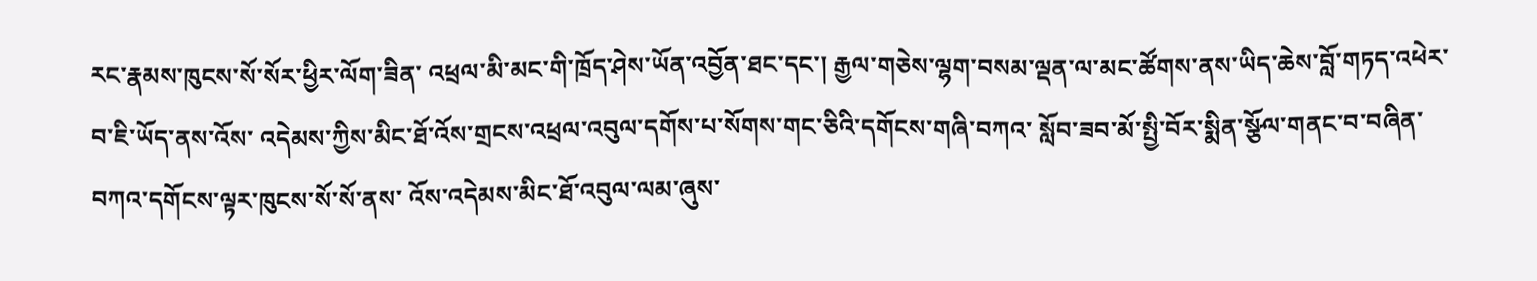རང་རྣམས་ཁུངས་སོ་སོར་ཕྱིར་ལོག་ཟིན་ འཕྲལ་མི་མང་གི་ཁྲོད་ཤེས་ཡོན་འབྱོན་ཐང་དང་། རྒྱལ་གཅེས་ལྷག་བསམ་ལྡན་ལ་མང་ཚོགས་ནས་ཡིད་ཆེས་བློ་གཏད་འཕེར་བ་ཇི་ཡོད་ནས་འོས་ འདེམས་ཀྱིས་མིང་ཐོ་འོས་གྲངས་འཕྲལ་འབུལ་དགོས་པ་སོགས་གང་ཅིའི་དགོངས་གཞི་བཀའ་ སློབ་ཟབ་མོ་སྤྱི་བོར་སྨིན་སྩོལ་གནང་བ་བཞིན་བཀའ་དགོངས་ལྟར་ཁུངས་སོ་སོ་ནས་ འོས་འདེམས་མིང་ཐོ་འབུལ་ལམ་ཞུས་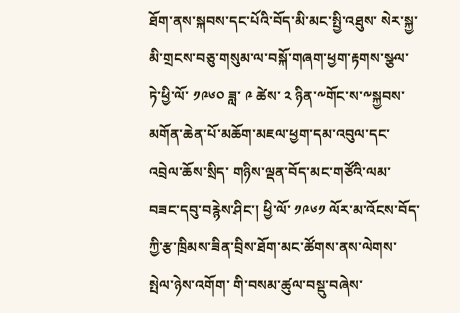ཐོག་ནས་སྐབས་དང་པོའི་བོད་མི་མང་སྤྱི་འཐུས་ སེར་སྐྱ་མི་གྲངས་བཅུ་གསུམ་ལ་བསྐོ་གཞག་ཕྱག་རྟགས་སྩལ་ཏེ་ཕྱི་ལོ་ ༡༩༦༠ ཟླ་ ༩ ཚེས་ ༢ ཉིན་༸གོང་ས་༸སྐྱབས་མགོན་ཆེན་པོ་མཆོག་མཇལ་ཕྱག་དམ་འབུལ་དང་འབྲེལ་ཆོས་སྲིད་ གཉིས་ལྡན་བོད་མང་གཙོའི་ལམ་བཟང་དབུ་བརྙེས་ཤིང་། ཕྱི་ལོ་ ༡༩༦༡ ལོར་མ་འོངས་བོད་ཀྱི་རྩ་ཁྲིམས་ཟིན་བྲིས་ཐོག་མང་ཚོགས་ནས་ལེགས་སྤེལ་ཉེས་འགོག་ གི་བསམ་ཚུལ་བསྡུ་བཞེས་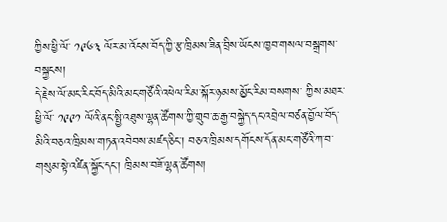ཀྱིས་ཕྱི་ལོ་ ༡༩༦༣ ལོར་མ་འོངས་བོད་ཀྱི་རྩ་ཁྲིམས་ཟིན་བྲིས་ཡོངས་ཁྱབ་གསལ་བསྒྲགས་བསྐྱངས།
དེ་རྗེས་ལོ་མང་རིང་བོད་མིའི་མང་གཙོའི་འཕེལ་རིམ་སྐོར་ཉམས་མྱོང་རིམ་བསགས་ ཀྱིས་མཐར་ཕྱི་ལོ་ ༡༩༩༡ ལོའི་ནང་སྤྱི་འཐུས་ལྷན་ཚོགས་ཀྱི་གྲུབ་ཆ་རྒྱ་བསྐྱེད་དང་འབྲེལ་བཙན་བྱོལ་བོད་ མིའི་བཅའ་ཁྲིམས་གཏན་འབེབས་མཛད་ཅིང་། བཅའ་ཁྲིམས་དགོངས་དོན་མང་གཙོའི་ཀ་བ་གསུམ་སྟེ་འཛིན་སྐྱོང་དང་། ཁྲིམས་བཟོ་ལྷན་ཚོགས།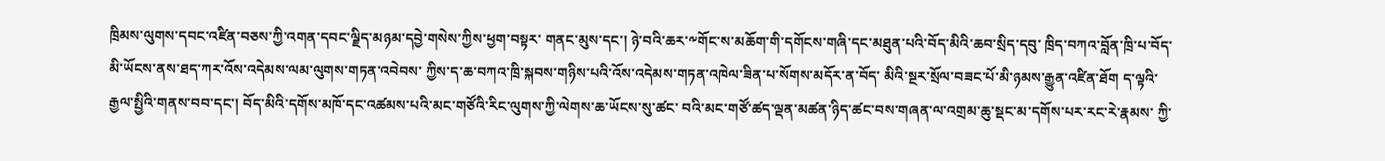ཁྲིམས་ལུགས་དབང་འཛིན་བཅས་ཀྱི་འགན་དབང་ལྗིད་མཉམ་དབྱེ་གསེས་ཀྱིས་ཕྱག་བསྟར་ གནང་མུས་དང་། ཉེ་བའི་ཆར་༸གོང་ས་མཆོག་གི་དགོངས་གཞི་དང་མཐུན་པའི་བོད་མིའི་ཆབ་སྲིད་དབུ་ ཁྲིད་བཀའ་བློན་ཁྲི་པ་བོད་མི་ཡོངས་ནས་ཐད་ཀར་འོས་འདེམས་ལམ་ལུགས་གཏན་འབེབས་ ཀྱིས་ད་ཆ་བཀའ་ཁྲི་སྐབས་གཉིས་པའི་འོས་འདེམས་གཏན་འཁེལ་ཟིན་པ་སོགས་མདོར་ན་བོད་ མིའི་སྔར་སྲོལ་བཟང་པོ་མི་ཉམས་རྒྱུན་འཛིན་ཐོག ད་ལྟའི་རྒྱལ་སྤྱིའི་གནས་བབ་དང་། བོད་མིའི་དགོས་མཁོ་དང་འཚམས་པའི་མང་གཙོའི་རིང་ལུགས་ཀྱི་ལེགས་ཆ་ཡོངས་སུ་ཚང་ བའི་མང་གཙོ་ཚད་ལྡན་མཚན་ཉིད་ཚང་བས་གཞན་ལ་འགྲམ་ཆུ་སྡང་མ་དགོས་པར་རང་རེ་རྣམས་ ཀྱི་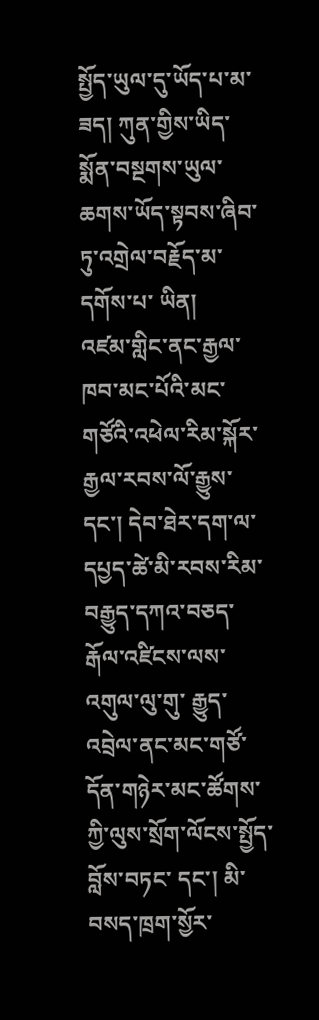སྤྱོད་ཡུལ་དུ་ཡོད་པ་མ་ཟད། ཀུན་གྱིས་ཡིད་སྨོན་བསྔགས་ཡུལ་ཆགས་ཡོད་སྟབས་ཞིབ་ཏུ་འགྲེལ་བརྗོད་མ་དགོས་པ་ ཡིན།
འཛམ་གླིང་ནང་རྒྱལ་ཁབ་མང་པོའི་མང་གཙོའི་འཕེལ་རིམ་སྐོར་རྒྱལ་རབས་ལོ་རྒྱུས་ དང་། དེབ་ཐེར་དག་ལ་དཔྱད་ཚེ་མི་རབས་རིམ་བརྒྱུད་དཀའ་བཅད་རྒོལ་འཛིངས་ལས་འགུལ་ལུ་གུ་ རྒྱུད་འབྲེལ་ནང་མང་གཙོ་དོན་གཉེར་མང་ཚོགས་ཀྱི་ལུས་སྲོག་ལོངས་སྤྱོད་བློས་བཏང་ དང་། མི་བསད་ཁྲག་སྱོར་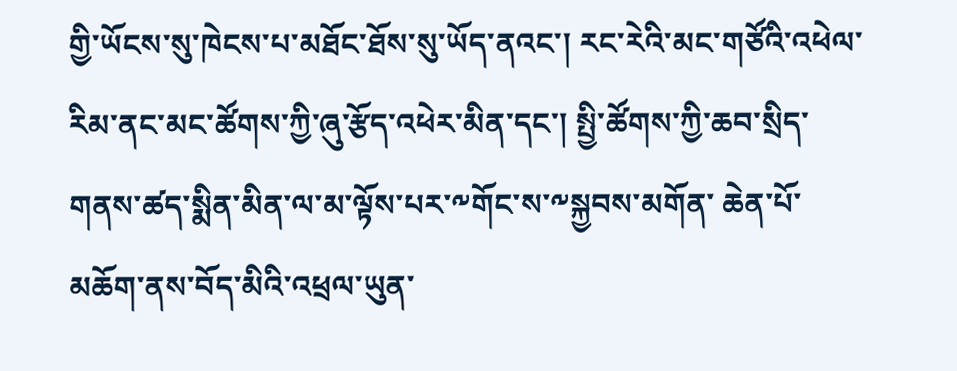གྱི་ཡོངས་སུ་ཁེངས་པ་མཐོང་ཐོས་སུ་ཡོད་ནའང་། རང་རེའི་མང་གཙོའི་འཕེལ་རིམ་ནང་མང་ཚོགས་ཀྱི་ཞུ་རྩོད་འཕེར་མིན་དང་། སྤྱི་ཚོགས་ཀྱི་ཆབ་སྲིད་གནས་ཚད་སྨིན་མིན་ལ་མ་ལྟོས་པར་༸གོང་ས་༸སྐྱབས་མགོན་ ཆེན་པོ་མཆོག་ནས་བོད་མིའི་འཕྲལ་ཡུན་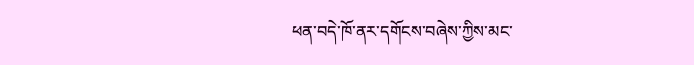ཕན་བདེ་ཁོ་ནར་དགོངས་བཞེས་ཀྱིས་མང་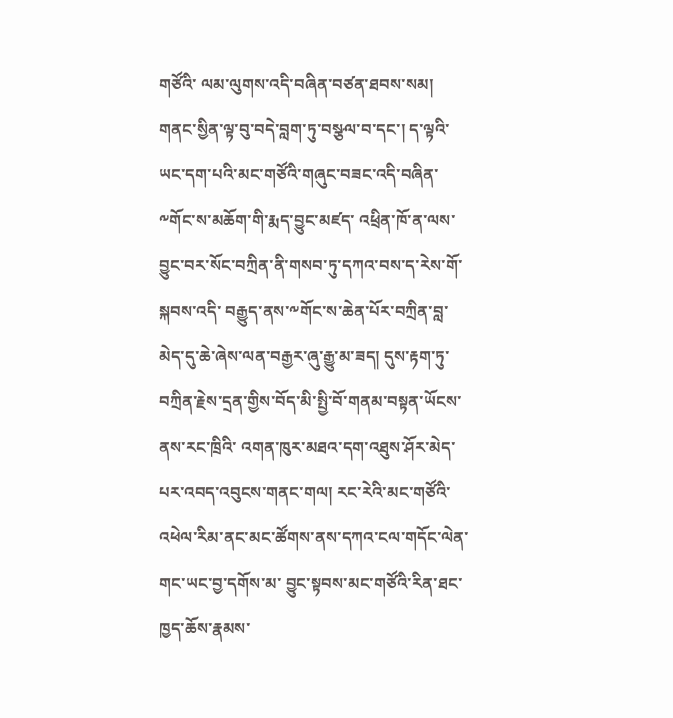གཙོའི་ ལམ་ལུགས་འདི་བཞིན་བཙན་ཐབས་སམ། གནང་སྱིན་ལྟ་བུ་བདེ་བླག་ཏུ་བསྩལ་བ་དང་། ད་ལྟའི་ཡང་དག་པའི་མང་གཙོའི་གཞུང་བཟང་འདི་བཞིན་༸གོང་ས་མཆོག་གི་རྨད་བྱུང་མཛད་ འཕྲིན་ཁོ་ན་ལས་བྱུང་བར་སོང་བཀྲིན་ནི་གསབ་ཏུ་དཀའ་བས་ད་རེས་གོ་སྐབས་འདི་ བརྒྱུད་ནས་༸གོང་ས་ཆེན་པོར་བཀྲིན་བླ་མེད་དུ་ཆེ་ཞེས་ལན་བརྒྱར་ཞུ་རྒྱུ་མ་ཟད། དུས་རྟག་ཏུ་བཀྲིན་རྗེས་དྲན་གྱིས་བོད་མི་སྤྱི་བོ་གནམ་བསྟན་ཡོངས་ནས་རང་ཁྲིའི་ འགན་ཁུར་མཐའ་དག་འཐུས་ཤོར་མེད་པར་འབད་འབུངས་གནང་གལ། རང་རེའི་མང་གཙོའི་འཕེལ་རིམ་ནང་མང་ཚོགས་ནས་དཀའ་ངལ་གདོང་ལེན་གང་ཡང་བྱ་དགོས་མ་ བྱུང་སྟབས་མང་གཙོའི་རིན་ཐང་ཁྱད་ཆོས་རྣམས་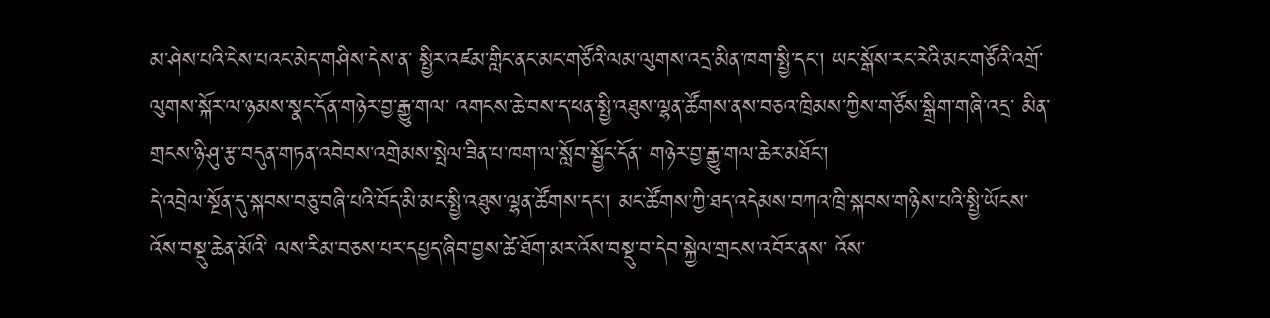མ་ཤེས་པའི་ངེས་པའང་མེད་གཤིས་དེས་ན་ སྤྱིར་འཛམ་གླིང་ནང་མང་གཙོའི་ལམ་ལུགས་འདྲ་མིན་ཁག་སྤྱི་དང་། ཡང་སྒོས་རང་རེའི་མང་གཙོའི་འགྲོ་ལུགས་སྐོར་ལ་ཉམས་སྣང་དོན་གཉེར་བྱ་རྒྱུ་གལ་ འགངས་ཆེ་བས་ད་ཕན་སྤྱི་འཐུས་ལྷན་ཚོགས་ནས་བཅའ་ཁྲིམས་ཀྱིས་གཙོས་སྒྲིག་གཞི་འདྲ་ མིན་གྲངས་ཉི་ཤུ་རྩ་བདུན་གཏན་འབེབས་འགྲེམས་སྤེལ་ཟིན་པ་ཁག་ལ་སློབ་སྦྱོང་དོན་ གཉེར་བྱ་རྒྱུ་གལ་ཆེར་མཐོང་།
དེ་འབྲེལ་སྔོན་དུ་སྐབས་བཅུ་བཞི་པའི་བོད་མི་མང་སྤྱི་འཐུས་ལྷན་ཚོགས་དང་། མང་ཚོགས་ཀྱི་ཐད་འདེམས་བཀའ་ཁྲི་སྐབས་གཉིས་པའི་སྤྱི་ཡོངས་འོས་བསྡུ་ཆེན་མོའི་ ལས་རིམ་བཅས་པར་དཔྱད་ཞིབ་བྱས་ཚེ་ཐོག་མར་འོས་བསྡུ་བ་དེབ་སྐྱེལ་གྲངས་འབོར་ནས་ འོས་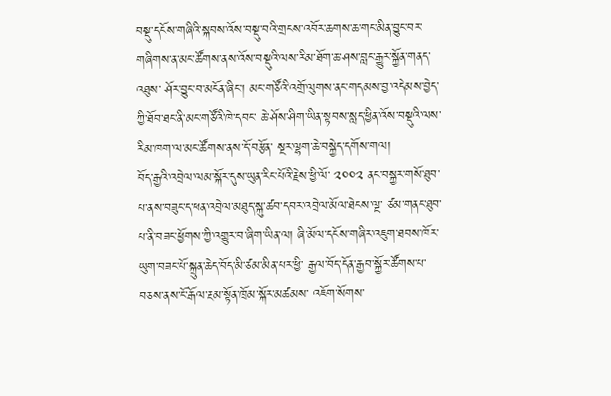བསྡུ་དངོས་གཞིའི་སྐབས་འོས་བསྡུ་བའི་གྲངས་འབོར་ཆགས་ཆ་གང་མིན་བྱུང་བར་ གཞིགས་ན་མང་ཚོགས་ནས་འོས་བསྡུའི་ལས་རིམ་ཐོག་ཆ་ཤས་བླང་རྒྱུར་སྐྱོན་གནད་འཐུས་ ཤོར་བྱུང་བ་མངོན་ཞིང་། མང་གཙོའི་འགྲོ་ལུགས་ནང་གདམས་བྱ་འདེམས་བྱེད་ཀྱི་ཐོབ་ཐང་ནི་མང་གཙོའི་ཁེ་དབང་ ཆེ་ཤོས་ཤིག་ཡིན་སྟབས་སླད་ཕྱིན་འོས་བསྡུའི་ལས་རིམ་ཁག་ལ་མང་ཚོགས་ནས་དོ་བརྩོན་ སྔར་ལྷག་ཆེ་བསྐྱེད་དགོས་གལ།
བོད་རྒྱའི་འབྲེལ་ལམ་སྐོར་དུས་ཡུན་རིང་པོའི་རྗེས་ཕྱི་ལོ་ ༢༠༠༢ ནང་བསྐྱར་གསོ་ཐུབ་པ་ནས་བཟུང་ད་ཕན་འབྲེལ་མཐུད་སྐུ་ཚབ་དབར་འབྲེལ་མོལ་ཐེངས་ལྔ་ ཙམ་གནང་ཐུབ་པ་ནི་བཟང་ཕྱོགས་ཀྱི་འགྱུར་བ་ཞིག་ཡིན་ལ། ཞི་མོལ་དངོས་གཞིར་འཇུག་ཐབས་ཁོར་ཡུག་བཟང་པོ་སྐྲུན་ཆེད་བོད་མི་ཙམ་མིན་པར་ཕྱི་ རྒྱལ་བོད་དོན་རྒྱབ་སྐྱོར་ཚོགས་པ་བཅས་ནས་ངོ་རྒོལ་རྔམ་སྟོན་ཁྲོམ་སྐོར་མཚམས་ འཇོག་སོགས་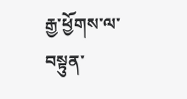རྒྱ་ཕྱོགས་ལ་བསྟུན་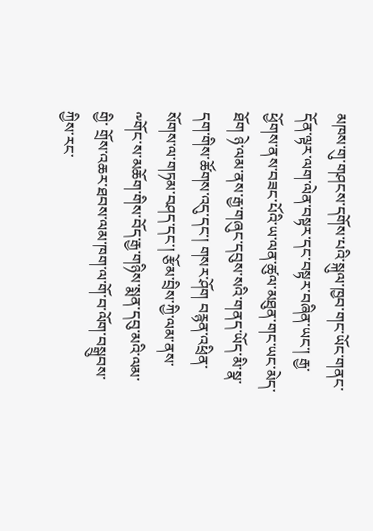མཁས་གུ་གཤངས་དགོས་པའི་སྐུལ་ཁྱབ་གང་ཡོང་གནང་ དོན་ལྟར་ལག་ལེན་བསྟར་དང་བསྟར་བཞིན་ཡང་། རྒྱ་ཕྱོགས་ནས་བཟང་པོའི་ཡ་ལན་ཚུལ་མཐུན་གང་ཡང་མེད་ཐོག ཉེ་ལམ་ནས་རྒྱ་གཞུང་དབུས་སའི་གནད་ཡོད་མི་སྣ་དག་གིས་ཚོགས་འདུ་དང་། གསར་ཤོག བརྙན་འཕྲིན་སོགས་ལ་གཏམ་བཤད་དང་། རྩོམ་བྲིས་ཀྱི་ལམ་ནས་༸གོང་ས་མཆོག་གིས་བོད་རྒྱ་གཉིས་སྨན་དབུ་མའི་ལམ་གྱི་ གྲོས་འཆར་ཐབས་ལམ་ཁག་ལ་གོ་བ་ལོག་བསྒྲུབས་ཀྱིས་རང་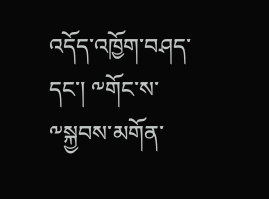འདོད་འཁྱོག་བཤད་དང་། ༸གོང་ས་༸སྐྱབས་མགོན་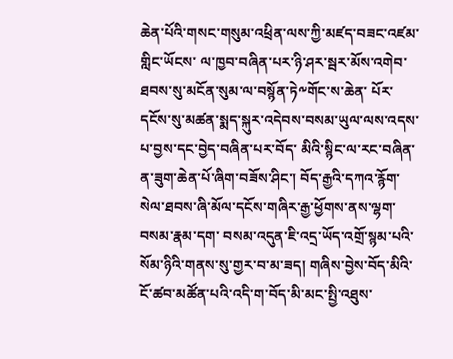ཆེན་པོའི་གསང་གསུམ་འཕྲིན་ལས་ཀྱི་མཛད་བཟང་འཛམ་གླིང་ཡོངས་ ལ་ཁྱབ་བཞིན་པར་ཉི་ཤར་སྦར་མོས་འགེབ་ཐབས་སུ་མངོན་སུམ་ལ་བསྙོན་ཏེ༸གོང་ས་ཆེན་ པོར་དངོས་སུ་མཚན་སྨད་སྐུར་འདེབས་བསམ་ཡུལ་ལས་འདས་པ་བྱས་དང་བྱེད་བཞིན་པར་བོད་ མིའི་སྙིང་ལ་རང་བཞིན་ན་ཟུག་ཆེན་པོ་ཞིག་བཟོས་ཤིང་། བོད་རྒྱའི་དཀའ་རྙོག་སེལ་ཐབས་ཞི་མོལ་དངོས་གཞིར་རྒྱ་ཕྱོགས་ནས་ལྷག་བསམ་རྣམ་དག་ བསམ་འདུན་ཇི་འདྲ་ཡོད་འགྲོ་སྙམ་པའི་སོམ་ཉིའི་གནས་སུ་གྱར་བ་མ་ཟད། གཞིས་བྱེས་བོད་མིའི་ངོ་ཚབ་མཚོན་པའི་འདི་ག་བོད་མི་མང་སྤྱི་འཐུས་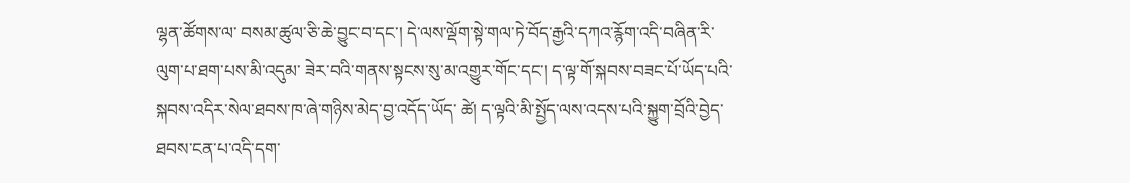ལྷན་ཚོགས་ལ་ བསམ་ཚུལ་ཅི་ཆེ་བྱུང་བ་དང་། དེ་ལས་ལྡོག་སྟེ་གལ་ཏེ་བོད་རྒྱའི་དཀའ་རྙོག་འདི་བཞིན་རི་ལུག་པ་ཐག་པས་མི་འདུམ་ ཟེར་བའི་གནས་སྟངས་སུ་མ་འགྱུར་གོང་དང་། ད་ལྟ་གོ་སྐབས་བཟང་པོ་ཡོད་པའི་སྐབས་འདིར་སེལ་ཐབས་ཁ་ཞེ་གཉིས་མེད་བྱ་འདོད་ཡོད་ ཚེ། ད་ལྟའི་མི་སྤྱོད་ལས་འདས་པའི་སྐྱུག་བྲོའི་བྱེད་ཐབས་ངན་པ་འདི་དག་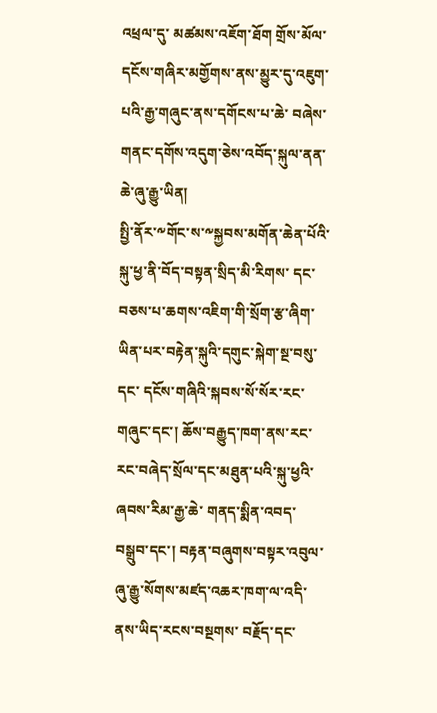འཕྲལ་དུ་ མཚམས་འཇོག་ཐོག གྲོས་མོལ་དངོས་གཞིར་མགྱོགས་ནས་མྱུར་དུ་འཇུག་པའི་རྒྱ་གཞུང་ནས་དགོངས་པ་ཆེ་ བཞེས་གནང་དགོས་འདུག་ཅེས་འབོད་སྐུལ་ནན་ཆེ་ཞུ་རྒྱུ་ཡིན།
སྤྱི་ནོར་༸གོང་ས་༸སྐྱབས་མགོན་ཆེན་པོའི་སྐུ་ཕྱ་ནི་བོད་བསྟན་སྲིད་མི་རིགས་ དང་བཅས་པ་ཆགས་འཇིག་གི་སྲོག་རྩ་ཞིག་ཡིན་པར་བརྟེན་སྐུའི་དགུང་སྐེག་སྔ་བསུ་དང་ དངོས་གཞིའི་སྐབས་སོ་སོར་རང་གཞུང་དང་། ཆོས་བརྒྱུད་ཁག་ནས་རང་རང་བཞེད་སྲོལ་དང་མཐུན་པའི་སྐུ་ཕྱའི་ཞབས་རིམ་རྒྱ་ཆེ་ གནད་སྨིན་འབད་བསྒྲུབ་དང་། བརྟན་བཞུགས་བསྟར་འབུལ་ཞུ་རྒྱུ་སོགས་མཛད་འཆར་ཁག་ལ་འདི་ནས་ཡིད་རངས་བསྔགས་ བརྗོད་དང་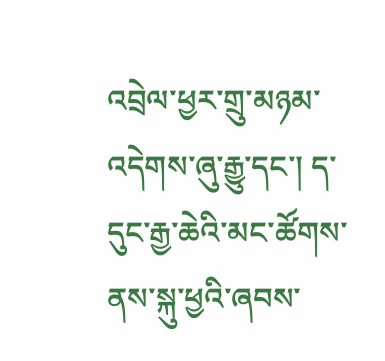འབྲེལ་ཕྱར་གྲུ་མཉམ་འདེགས་ཞུ་རྒྱུ་དང་། ད་དུང་རྒྱ་ཆེའི་མང་ཚོགས་ནས་སྐུ་ཕྱའི་ཞབས་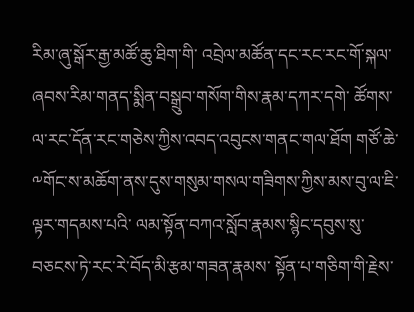རིམ་ཞུ་སྒོར་རྒྱ་མཚོ་ཆུ་ཐིག་གི་ འབྲེལ་མཚོན་དང་རང་རང་གོ་སྐལ་ཞབས་རིམ་གནད་སྨིན་བསྒྲུབ་གསོག་གིས་རྣམ་དཀར་དགེ་ ཚོགས་ལ་རང་དོན་རང་གཅེས་ཀྱིས་འབད་འབུངས་གནང་གལ་ཐོག གཙོ་ཆེ་༸གོང་ས་མཆོག་ནས་དུས་གསུམ་གསལ་གཟིགས་ཀྱིས་མས་བུ་ལ་ཇི་ལྟར་གདམས་པའི་ ལམ་སྟོན་བཀའ་སློབ་རྣམས་སྙིང་དབུས་སུ་བཅངས་ཏེ་རང་རེ་བོད་མི་རྩམ་གཟན་རྣམས་ སྟོན་པ་གཅིག་གི་རྗེས་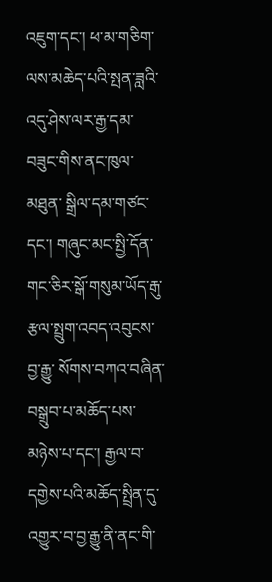འཇུག་དང་། ཕ་མ་གཅིག་ལས་མཆེད་པའི་སྤན་ཟླའི་འདུ་ཤེས་ལར་རྒྱ་དམ་བཟུང་གིས་ནང་ཁུལ་མཐུན་ སྒྲིལ་དམ་གཙང་དང་། གཞུང་མང་སྤྱི་དོན་གང་ཅིར་སྒོ་གསུམ་ཡོད་རྒུ་རྩལ་སྤྲུག་འབད་འབུངས་བྱ་རྒྱུ་ སོགས་བཀའ་བཞིན་བསྒྲུབ་པ་མཆོད་པས་མཉེས་པ་དང་། རྒྱལ་བ་དགྱེས་པའི་མཆོད་སྤྲིན་དུ་འགྱུར་བ་བྱ་རྒྱུ་ནི་ནང་གི་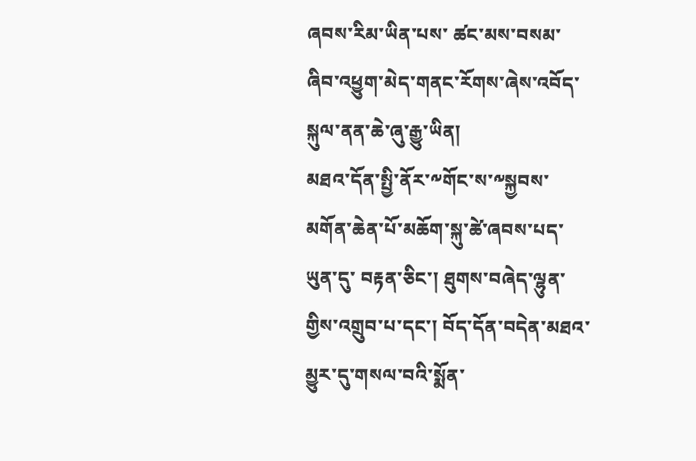ཞབས་རིམ་ཡིན་པས་ ཚང་མས་བསམ་ཞིབ་འཕྱུག་མེད་གནང་རོགས་ཞེས་འབོད་སྐུལ་ནན་ཆེ་ཞུ་རྒྱུ་ཡིན།
མཐའ་དོན་སྤྱི་ནོར་༸གོང་ས་༸སྐྱབས་མགོན་ཆེན་པོ་མཆོག་སྐུ་ཚེ་ཞབས་པད་ཡུན་དུ་ བརྟན་ཅིང་། ཐུགས་བཞེད་ལྷུན་གྱིས་འགྲུབ་པ་དང་། བོད་དོན་བདེན་མཐའ་མྱུར་དུ་གསལ་བའི་སྨོན་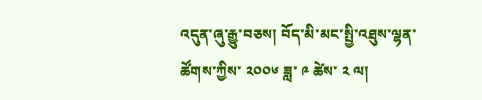འདུན་ཞུ་རྒྱུ་བཅས། བོད་མི་མང་སྤྱི་འཐུས་ལྷན་ཚོགས་ཀྱིས་ ༢༠༠༦ ཟླ་ ༩ ཚེས་ ༢ ལ།